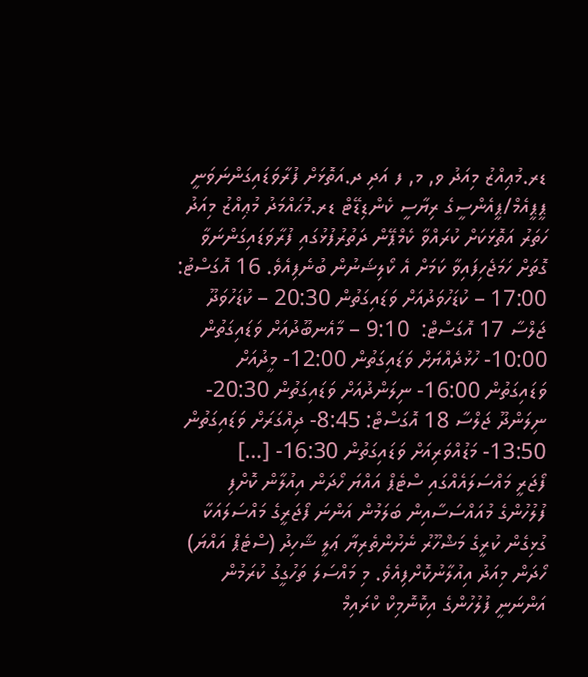ޑރ.މުޢިއްޒު މިއަދު ވ, މ, ފ އަދި ދ.އަތޮޅަށް ފުރާވަޑައިގަންނަވަނީ
ޕީޕީއެމް/ޕީއެންސީގެ ރިޔާސީ ކެންޑިޑޭޓް ޑރ.މުޙައްމަދު މުޢިއްޒު މިއަދު ހަތަރު އަތޮޅަކަށް ކުރައްވާ ކެމްޕޭން ދަތުރުފުޅުގައި ފުރާވަޑައިގަންނަވާ ގޮތަށް ހަމަޖެހިފައިވާ ކަމަށް އެ ކޯލިޝަނުން ބުނެފިއެވެ. 16 އޮގަސްޓު:  17:00 – ކުޑަހުވަދުއަށް ވަޑައިގަތުން 20:30 – ކުޑަހުވަދޫ ޖަލްސާ 17 އޮގަސްޓް:  9:10 – މާއެނބޫދުއަށް ވަޑައިގަތުން 10:00- ހުޅުދެއްޔަށް ވަޑައިގަތުން 12:00- މީދުއަށް ވަޑައިގަތުން 16:00- ނިލަންދުއަށް ވަޑައިގަތުން 20:30- ނިލަންދޫ ޖަލްސާ 18 އޮގަސްޓް: 8:45- ދިއްގަރަށް ވަޑައިގަތުން 13:50- މަޑުއްވަރިއަށް ވަޑައިގަތުން 16:30- […]
ފޯޖަރީ މައްސަލައެއްގައި ސްޓެޕް އައްޔަ ހޯދަން އިއުލާން ކޮށްފި
ފުލުހުންގެ މުއައްސަސާއިން ބަލަމުން އަންނަ ފޯޖަރީގެ މައްސަލައަކާ ގުޅިގެން ކުރީގެ މަޝްހޫރު ނެށުންތެރިޔާ ޢަލީ ޝާހިދު (ސްޓެޕް އައްޔަ) ހޯދަން މިއަދު އިއުލާނުކޮށްފިއެވެ. މި މައްސަލަ ތަހުގީގު ކުރަމުން އަންނަނީ ފުލުހުންގެ އިކޮނޮމިކް ކްރައިމް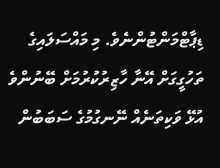ޑިޕާޓްމަންޓުންނެވެ. މި މައްސަލައިގެ ތަހުގީގަށް އޭނާ ހާޒިރުކުރުމަށް ބޭނުންވެ އުޅޭ ވަކިތަނެއް ނޭނގުމުގެ ސަބަބުން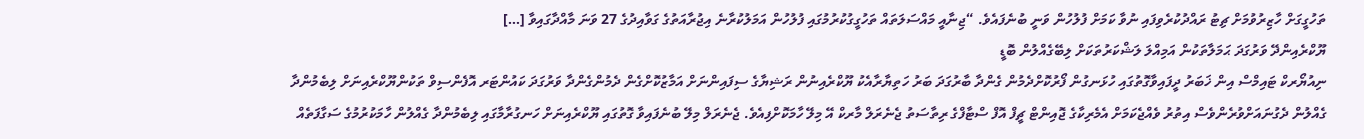ތަހުގީގަށް ހާޒިރުވުމަށް ޗިޓު ރައްދުކުރެވިފައި ނުވާ ކަމަށް ފުލުހުން ވަނީ ބުނެފައެވެ. “ޖިނާއީ މައްސަލަތައް ތަހުގީގުކުރުމުގައި ފުލުހުން އަމަލުކުރާނެ އިޖުރާއަތުގެ ގަވާއިދުގެ 27 ވަނަ މާއްދާގައިވާ […]
ޔޫކްރެއިންދޭ ވަރުގަދަ ޙަމަލާތަކުން އަމިއްލަ ލަޝްކަރުތަކަށް ލިބޭގެއްލުން ބޮޑީ
ނިއުޔޯރކް ޓައިމްސް އިން ޚަބަރު ދީފައިވާގޮތުގައި ހުޅަނގުން ފޯރުކޮށްދެމުން ގެންދާ ބާރުގަދަ ބަރު ހަތިޔާރާއެކު ޔޫކްރެއިނުން ރަޝިޔާގެ ސިފައިންނަށް އަމާޒުކޮށްގެން ދެމުންގެންދާ ވަރުގަދަ ކައުންޓަރ އޮފެންސިވް ތަކުންޔޫކްރެއިނަށް ލިބެމުންދާ ގެއްލުން ދެގުނައަށްވުރެންވެސް އިތުރު ވެއްޖެކަމަށް އެމެރިކާގެ ޖޮއިންޓް ޗީފް އޮފް ސްޓާފްގެ ރިތާސަތު ޖެނެރަލް މާރކް އޭ މިލޭ ހާމަކޮށްފިއެވެ. ޖެނެރަލް މިލޭ ބުނެފައިވާ ގޮތުގައި ޔޫކްރެއިނަށް ހަނގުރާމާގައި ލިބެމުންދާ ގެއްލުން ހާމަކުރުމުގެ ސަގާފަތެއް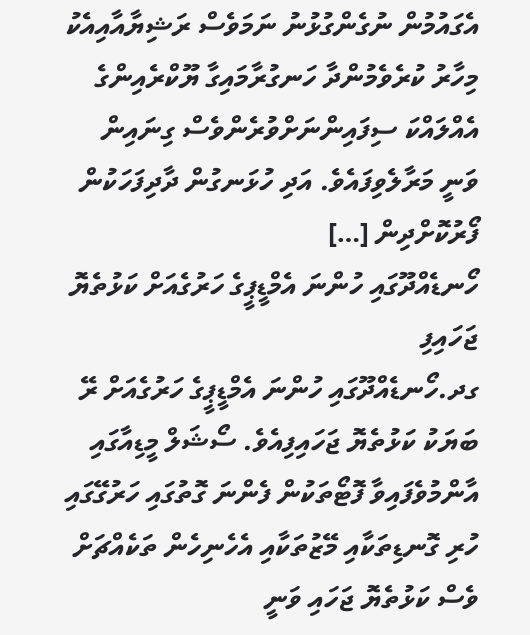އެގައުމުން ނުގެންގުޅުނު ނަމަވެސް ރަޝިޔާއާއިއެކު މިހާރު ކުރެވެމުންދާ ހަނގުރާމައިގާ ޔޫކްރެއިންގެ އެއްލައްކަ ސިފައިންނަށްވުރެންވެސް ގިނައިން ވަނީ މަރާލެވިފައެވެ. އަދި ހުޅަނގުން ދާދިފަހަކުން ފޯރުކޮށްދިން […]
ހޯނޑެއްދޫގައި ހުންނަ އެމްޑީޕީގެ ހަރުގެއަށް ކަޅުތެޔޮ ޖަހައިފި
ގދ.ހޯނޑެއްދޫގައި ހުންނަ އެމްޑީޕީގެ ހަރުގެއަށް ރޭ ބަޔަކު ކަޅުތެޔޮ ޖަހައިފިއެވެ. ސޯޝަލް މީޑިއާގައި އާންމުވެފައިވާ ފޮޓޯތަކުން ފެންނަ ގޮތުގައި ހަރުގޭގައި ހުރި ގޮނޑިތަކާއި މޭޒުތަކާއި އެހެނިހެން ތަކެއްޗަށް ވެސް ކަޅުތެޔޮ ޖަހައި ވަނީ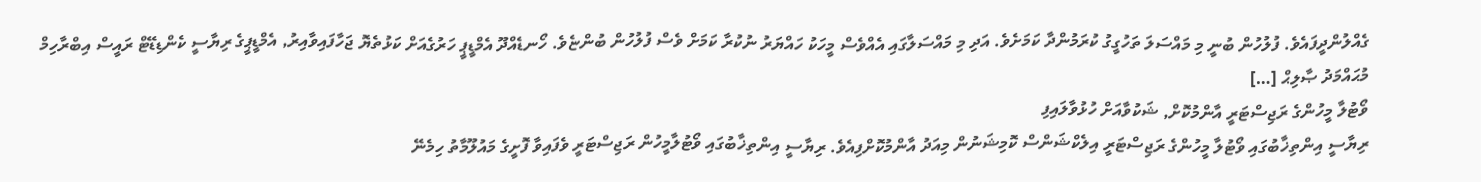ގެއްލުންދީފައެވެ. ފުލުހުން ބުނީ މި މައްސަލަ ތަހުގީގު ކުރަމުންދާ ކަމަށެވެ. އަދި މި މައްސަލާގައި އެއްވެސް މީހަކު ހައްޔަރު ނުކުރާ ކަމަށް ވެސް ފުލުހުން ބުންޏެވެ. ހޯނޑެއްދޫ އެމްޑީޕީ ހަރުގެއަށް ކަޅުތެޔޮ ޖަހާފައިވާއިރު, އެމްޑީޕީގެ ރިޔާސީ ކެންޑިޑޭޓް ރައީސް އިބްރާހިމް މުޙައްމަދު ޞާލިޙް […]
ވޯޓުލާ މީހުންގެ ރަޖިސްޓަރީ އާންމުކޮށް, ޝަކުވާއަށް ހުޅުވާލައިފި
ރިޔާސީ އިންތިޚާބުގައި ވޯޓުލާ މީހުންގެ ރަޖިސްޓަރީ އިލެކްޝަންސް ކޮމިޝަނުން މިއަދު އާންމުކޮށްފިއެވެ. ރިޔާސީ އިންތިޚާބުގައި ވޯޓުލާމީހުން ރަޖިސްޓަރީ ވެފައިވާ ފޮށީގެ މައުލޫމާތު ހިމެނޭ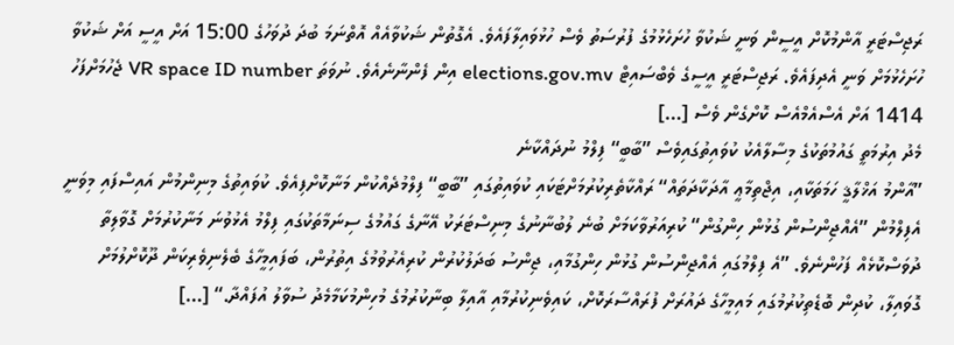ރަޖިސްޓަރީ އާންމުކޮށް އީސީން ވަނީ ޝަކުވާ ހުށަހެޅުމުގެ ފުރުސަތު ވެސް ހުޅުވައިލާފައެވެ. އެގޮތުން ޝަކުވާއެއް އޮތްނަމަ ބުދަ ދުވަހުގެ 15:00 އަށް އީސީ އަށް ޝަކުވާ ހުށަހެޅުމަށް ވަނީ އެދިފައެވެ. ރަޖިސްޓަރީ އީސީގެ ވެބްސައިޓް elections.gov.mv އިން ފެންނާނެއެވެ. ނުވަތަ VR space ID number ޖެހުމަށްފަހު 1414 އަށް އެސްއެމްއެސް ކޮށްގެން ވެސް […]
މެދު އިރުމަތީ ގައުމުތަކުގެ މިސާލާއެކު ކުވައިތުގައިވެސް ”ބާބީ“ ފިލްމު ނުދައްކާނެ
”އާންމު އަޚްލާޤީ ހަމަތަކާއި، އިޖްތިމާޢީ އާދަކާދަތައް“ ރައްކާތެރިކުރުމަށްޓަކައި ކުވައިތުގައި ”ބާބީ“ ފިލްމުދެއްކުން މަނާކޮށްފިއެވެ. ކުވައިތުގެ މިނިންމުން އައިސްފައި މިވަނީ އެފިލްމުން ”އެއްޖިންސުން ގުޅުން ހިންގުން“ ކުރިއަރުވާކަމަށް ބުނެ ލުބުނާނުގެ މިނިސްޓަރަކު އޭނާގެ ގައުމުގެ ސިނަމާތަކުގައި ފިލްމު އެޅުވުނަ މަނާކުރުމަށް ގޮވާލިތާ ދުވަސްކޮޅެއް ފަހުންނެވެ. ”އެ ފިލްމުގައި އެއްޖިންސުން ގުޅުން ހިންގުމާއި، ޖިންސު ބަދަލުކުރުން ކުރިއެރުވުމުގެ އިތުރުން، ބަފައިމީހާގެ ބެލެނިވެރިކަން ދޫކޮށްލުމަށް ގޮވައިލާ، ކުދިން ބޮޑެތިކުރުމުގައި މައިމީހާގެ ދައުރަށް ފުރައްސާރަކޮށް، ކައިވެނިކުރުމާއި އާއިލާ ބިނާކުރުމުގެ މުހިންމުކަމާމެދު ސުވާލު އުފައްދާ.“ […]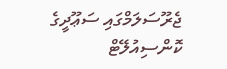ޖެރޫސަލަމްގައި ސަޢޫދީގެ ކޮންސިއުލޭޓް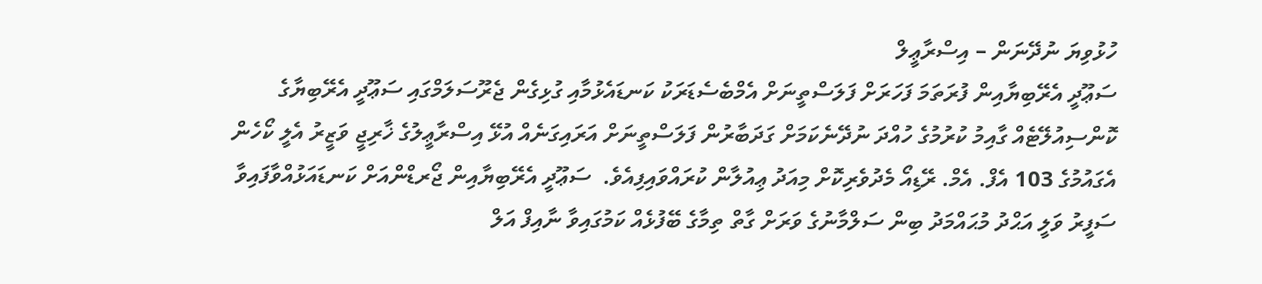ހުޅުވިޔަ ނުދޭނަން – އިސްރާޢީލް
ސަޢޫދީ އެރޭބިޔާއިން ފުރަތަމަ ފަހަރަށް ފަލަސްތީނަށް އެމްބެސެޑަރަކު ކަނޑައެޅުމާއި ގުޅިގެން ޖެރޫސަލަމްގައި ސަޢޫދީ އެރޭބިޔާގެ ކޮންސިއުލޭޓެއް ގާއިމު ކުރުމުގެ ހުއްދަ ނުދޭނެކަމަށް ގަދަބާރުން ފަލަސްތީނަށް އަރައިގަނެއް އުޅޭ އިސްރާޢީލުގެ ޚާރިޖީ ވަޒީރު އެލީ ކޯހެން އެގައުމުގެ 103 އެފް. އެމް. ރޭޑިއޯ މެދުވެރިކޮށް މިއަދު ޢިއުލާން ކުރައްވައިފިއެވެ.  ސަޢޫދީ އެރޭބިޔާއިން ޖޯރޑްންއަށް ކަނޑައަޅުއްވާފައިވާ ސަފީރު ވަލީ އަޙްދު މުޙައްމަދު ބިން ސަލްމާނުގެ ވަރަށް ގާތް ތިމާގެ ބޭފުޅެއް ކަމުގައިވާ ނާއިފް އަލް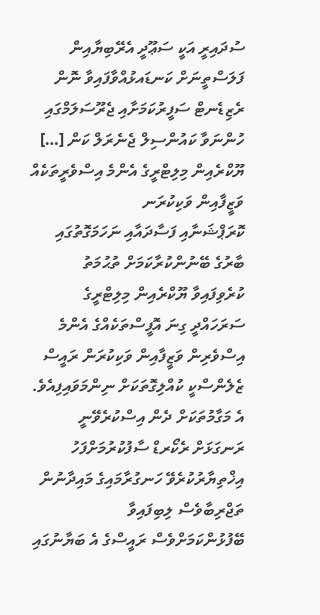ސުދައިރީ އަކީ ސަޢޫދީ އެރޭބިޔާއިން ފަލަސްތީނަށް ކަނޑައޅުއްވާފައިވާ ނޮން ރެޒިޑެނޓް ސަފީރުކަމަށާއި ޖެރޫސަލަމްގައި ހުންނަވާ ކައުންސިލް ޖެނެރަލް ކަން […]
ޔޫކްރެއިން މިލިޓްރީގެ އެންމެ އިސްވެރީތަކެއް ވަޒީފާއިން ވަކިކުރަނ
ކޮރަޕްޝަނާއި ފަސާދައާއި ނަހަމަގޮތުގައި ބާރުގެ ބޭނުންކުރާކަމަށް ތުޙުމަތު ކުރެވިފައިވާ ޔޫކްރެއިން މިލިޓްރީގެ ސަރަހައްދީ ގިނަ އޮފީސްތަކެއްގެ އެންމެ އިސްވެރިން ވަޒީފާއިން ވަކިކުރަން ރައީސް ޒެލެންސްކީ ކުއްލިގޮތަކަށް ނިންމަވައިފިއެވެ. އެ މަގާމުތަކަށް ދެން އިސްކުރެވޭނީ ރަނގަޅަށް ރެކޯރޑް ސާފުކުރުމަށްފަހު އިޚްތިޔާރުކުރެވޭ ހަނގުރާމައިގެ މައިދާނުން ތަޖްރިބާވެސް ލިބިފައިވާ ބޭފުޅުންކަމަށްވެސް ރައީސްގެ އެ ބަޔާނުގައި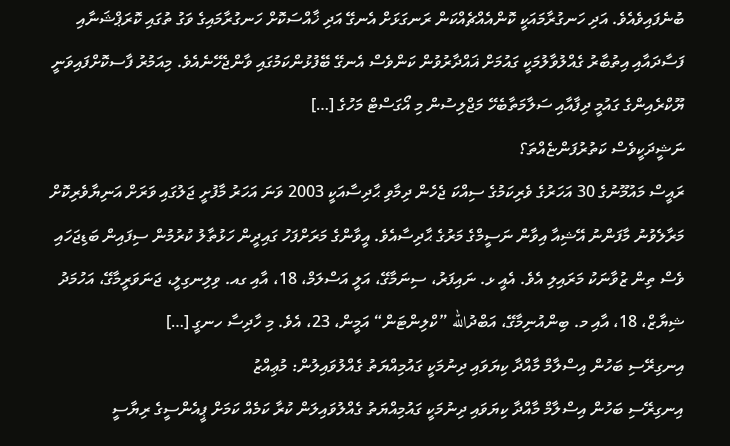ބުނެފައިވެއެވެ. އަދި ހަނގުރާމައަކީ ކޮންއެއްޗެއްކަން ރަނގަޅަށް އެނގޭ އަދި ޚާއްސަކޮށް ހަނގުރާމައިގެ ވަގު ތުގައި ކޮރަޕްޝަނާއި ފަސާދައާއި އިތުބާރު ގެއްލުވާލުމަކީ ގައުމަށް ޣައްދާރުވުން ކަންވެސް އެނގޭ ބޭފުޅުންކަމުގައި ވާންޖެހޭނެއެވެ. މިއަމުރު ފާސކޮށްފައިވަނީ ޔޫކްރެއިންގެ ގައުމީ ދިފާއާއި ސަލާމަތާބެހޭ މަޖްލިސުން މި އޯގަސްޓް މަހުގެ […]
ނަޝީދަކީވެސް ކަތުރުފަންޏެއްތަ؟
ރައީސް މައުމޫނުގެ 30 އަހަރުގެ ވެރިކަމުގެ ސިއްކަ ޖެހެން ދިމާވި ޙާދިސާއަކީ 2003 ވަނަ އަހަރު މާފުށީ ޖަލުގައި ވަރަށް އަނިޔާވެރިކޮށް މަރާލެވުނު މާފަންނު އޭޝިއާ އިވާން ނަސީމްގެ މަރުގެ ޙާދިސާއެވެ. އީވާންގެ މަރަށްފަހު ގައިދީން ހަޅުތާލު ކުރުމުން ސިފައިން ބަޑިޖަހައި ވެސް ތިން ޒުވާނަކު މަރައިލި އެވެ. އެއީ ޅ. ނައިފަރު، ސިނަމާގޭ، އަލީ އަސްލަމް، 18، އާއި ގއ. ވިލިނގިލީ، ޖަނަވަރީމާގޭ، އަހުމަދު ޝިޔާޒް، 18، އާއި މ. ބިންއުނިމާގޭ، އަބްދުالله ”ކްލިންޓަން“ އަމީން، 23، އެވެ. މި ހާދިސާ ހނގީ […]
އިނގިރޭސި ބަހުން އިސްލާމް މާއްދާ ކިޔަވައި ދިނުމަކީ ގައުމިއްޔަތު ގެއްލުވައިލުން: މުޢިއްޒު
އިނގިރޭސި ބަހުން އިސްލާމް މާއްދާ ކިޔަވައި ދިނުމަކީ ގައުމިއްޔަތު ގެއްލުވައިލަން ކުރާ ކަމެއް ކަމަށް ޕީއެންސީގެ ރިޔާސީ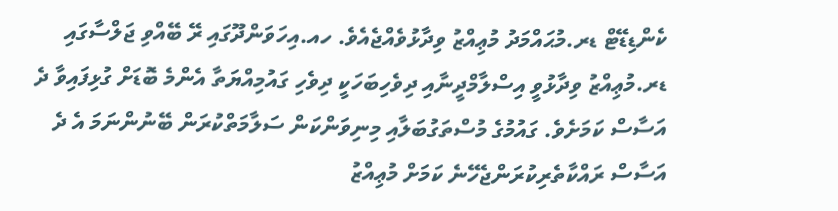ކެންޑިޑޭޓް ޑރ.މުޙައްމަދު މުޢިއްޒު ވިދާޅުވެއްޖެއެވެ. ހއ.އިހަވަންދޫގައި ރޭ ބޭއްވި ޖަލްސާގައި ޑރ.މުޢިއްޒު ވިދާޅުވީ އިސްލާމްދީނާއި ދިވެހިބަހަކީ ދިވެހި ގައުމިއްޔަތާ އެންމެ ބޮޑަށް ގުޅިފައިވާ ދެ އަސާސް ކަމަށެވެ. ގައުމުގެ މުސްތަގުބަލާއި މިނިވަންކަން ސަލާމަތްކުރަން ބޭނުންނަމަ އެ ދެ އަސާސް ރައްކާތެރިކުރަންޖެހޭނެ ކަމަށް މުޢިއްޒު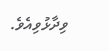ވިދާޅުވިއެވެ.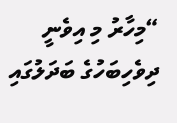“މިހާރު މި އިވެނީ ދިވެހިބަހުގެ ބަދަލުގައި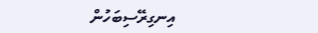އިނގިރޭސިބަހުން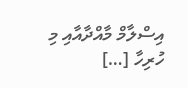އިސްލާމް މާއްދާއާއި މި ހުރިހާ […]